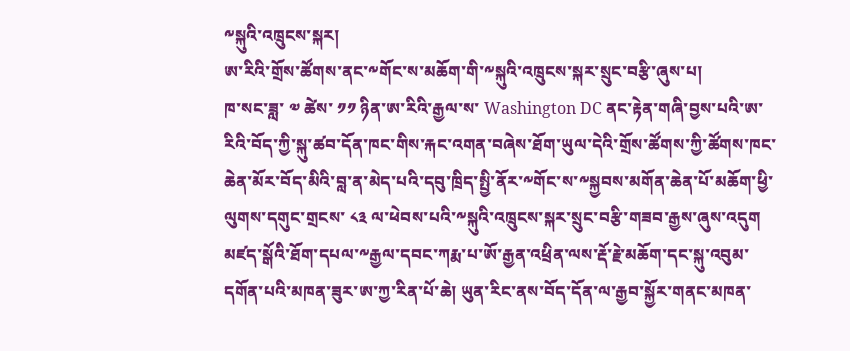༸སྐུའི་འཁྲུངས་སྐར།
ཨ་རིའི་གྲོས་ཚོགས་ནང་༸གོང་ས་མཆོག་གི་༸སྐུའི་འཁྲུངས་སྐར་སྲུང་བརྩི་ཞུས་པ།
ཁ་སང་ཟླ་ ༧ ཚེས་ ༡༡ ཉིན་ཨ་རིའི་རྒྱལ་ས་ Washington DC ནང་རྟེན་གཞི་བྱས་པའི་ཨ་རིའི་བོད་ཀྱི་སྐུ་ཚབ་དོན་ཁང་གིས་རྐང་འགན་བཞེས་ཐོག་ཡུལ་དེའི་གྲོས་ཚོགས་ཀྱི་ཚོགས་ཁང་ཆེན་མོར་བོད་མིའི་བླ་ན་མེད་པའི་དབུ་ཁྲིད་སྤྱི་ནོར་༸གོང་ས་༸སྐྱབས་མགོན་ཆེན་པོ་མཆོག་ཕྱི་ལུགས་དགུང་གྲངས་ ༨༣ ལ་ཕེབས་པའི་༸སྐུའི་འཁྲུངས་སྐར་སྲུང་བརྩི་གཟབ་རྒྱས་ཞུས་འདུག མཛད་སྒོའི་ཐོག་དཔལ་༸རྒྱལ་དབང་ཀརྨ་པ་ཨོ་རྒྱན་འཕྲིན་ལས་རྡོ་རྗེ་མཆོག་དང་སྐུ་འབུམ་དགོན་པའི་མཁན་ཟུར་ཨ་ཀྱ་རིན་པོ་ཆེ། ཡུན་རིང་ནས་བོད་དོན་ལ་རྒྱབ་སྐྱོར་གནང་མཁན་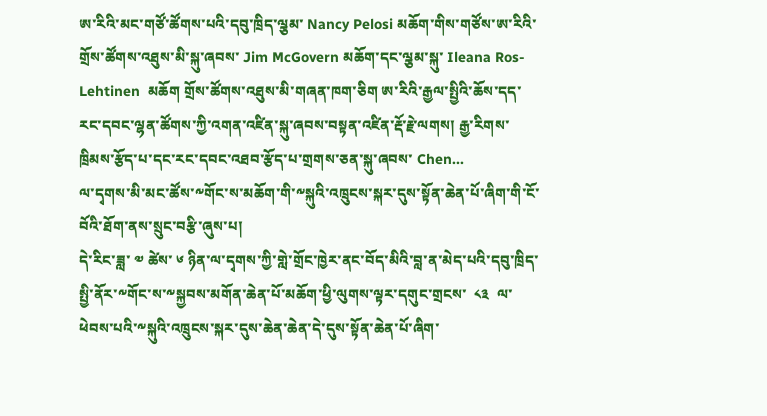ཨ་རིའི་མང་གཙོ་ཚོགས་པའི་དབུ་ཁྲིད་ལྕམ་ Nancy Pelosi མཆོག་གིས་གཙོས་ཨ་རིའི་གྲོས་ཚོགས་འཐུས་མི་སྐུ་ཞབས་ Jim McGovern མཆོག་དང་ལྕམ་སྐུ་ Ileana Ros-Lehtinen  མཆོག གྲོས་ཚོགས་འཐུས་མི་གཞན་ཁག་ཅིག ཨ་རིའི་རྒྱལ་སྤྱིའི་ཆོས་དད་རང་དབང་ལྷན་ཚོགས་ཀྱི་འགན་འཛིན་སྐུ་ཞབས་བསྟན་འཛིན་རྡོ་རྗེ་ལགས། རྒྱ་རིགས་ཁྲིམས་རྩོད་པ་དང་རང་དབང་འཐབ་རྩོད་པ་གྲགས་ཅན་སྐུ་ཞབས་ Chen...
ལ་དྭགས་མི་མང་ཚོས་༸གོང་ས་མཆོག་གི་༸སྐུའི་འཁྲུངས་སྐར་དུས་སྟོན་ཆེན་པོ་ཞིག་གི་ངོ་བོའི་ཐོག་ནས་སྲུང་བརྩི་ཞུས་པ།
དེ་རིང་ཟླ་ ༧ ཚེས་ ༦ ཉིན་ལ་དྭགས་ཀྱི་གླེ་གྲོང་ཁྱེར་ནང་བོད་མིའི་བླ་ན་མེད་པའི་དབུ་ཁྲིད་སྤྱི་ནོར་༸གོང་ས་༸སྐྱབས་མགོན་ཆེན་པོ་མཆོག་ཕྱི་ལུགས་ལྟར་དགུང་གྲངས་  ༨༣  ལ་ཕེབས་པའི་༸སྐུའི་འཁྲུངས་སྐར་དུས་ཆེན་ཆེན་དེ་དུས་སྟོན་ཆེན་པོ་ཞིག་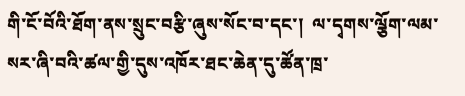གི་ངོ་བོའི་ཐོག་ནས་སྲུང་བརྩི་ཞུས་སོང་བ་དང་།  ལ་དྭགས་ལྕོག་ལམ་སར་ཞི་བའི་ཚལ་གྱི་དུས་འཁོར་ཐང་ཆེན་དུ་ཚོན་ཁྲ་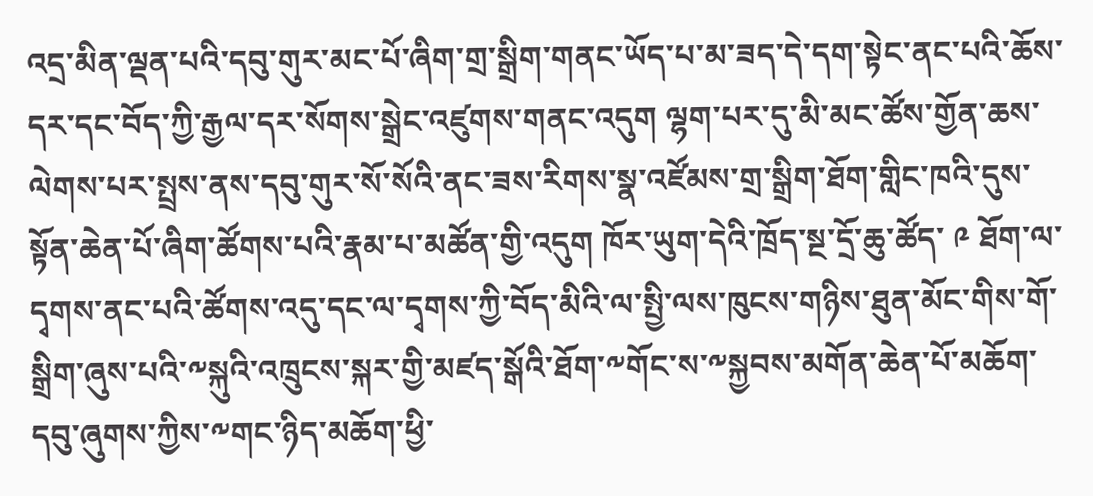འདྲ་མིན་ལྡན་པའི་དབུ་གུར་མང་པོ་ཞིག་གྲ་སྒྲིག་གནང་ཡོད་པ་མ་ཟད་དེ་དག་སྟེང་ནང་པའི་ཆོས་དར་དང་བོད་ཀྱི་རྒྱལ་དར་སོགས་སྒྲེང་འཛུགས་གནང་འདུག ལྷག་པར་དུ་མི་མང་ཚོས་གྱོན་ཆས་ལེགས་པར་སྤྲས་ནས་དབུ་གུར་སོ་སོའི་ནང་ཟས་རིགས་སྣ་འཛོམས་གྲ་སྒྲིག་ཐོག་གླིང་ཁའི་དུས་སྟོན་ཆེན་པོ་ཞིག་ཚོགས་པའི་རྣམ་པ་མཚོན་གྱི་འདུག ཁོར་ཡུག་དེའི་ཁྲོད་སྔ་དྲོ་ཆུ་ཚོད་ ༩ ཐོག་ལ་དྭགས་ནང་པའི་ཚོགས་འདུ་དང་ལ་དྭགས་ཀྱི་བོད་མིའི་ལ་སྤྱི་ལས་ཁུངས་གཉིས་ཐུན་མོང་གིས་གོ་སྒྲིག་ཞུས་པའི་༸སྐུའི་འཁྲུངས་སྐར་གྱི་མཛད་སྒོའི་ཐོག་༸གོང་ས་༸སྐྱབས་མགོན་ཆེན་པོ་མཆོག་དབུ་ཞུགས་ཀྱིས་༸གང་ཉིད་མཆོག་ཕྱི་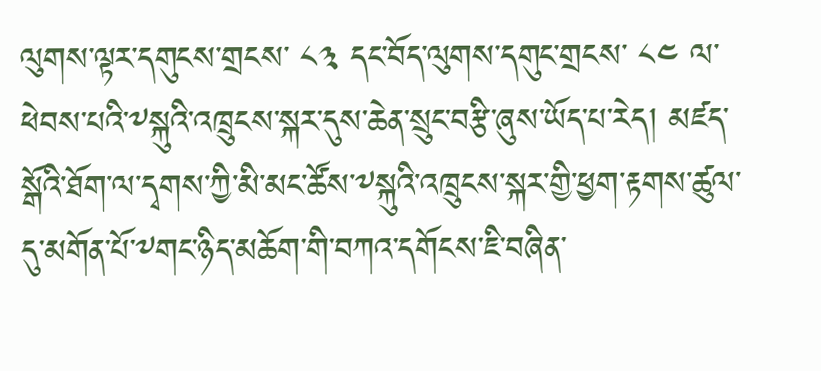ལུགས་ལྟར་དགུངས་གྲངས་ ༨༣ དང་བོད་ལུགས་དགུང་གྲངས་ ༨༤ ལ་ཕེབས་པའི་༸སྐུའི་འཁྲུངས་སྐར་དུས་ཆེན་སྲུང་བརྩི་ཞུས་ཡོད་པ་རེད། མཛད་སྒོའི་ཐོག་ལ་དྭགས་ཀྱི་མི་མང་ཚོས་༸སྐུའི་འཁྲུངས་སྐར་གྱི་ཕྱག་རྟགས་ཚུལ་དུ་མགོན་པོ་༸གང་ཉིད་མཆོག་གི་བཀའ་དགོངས་ཇི་བཞིན་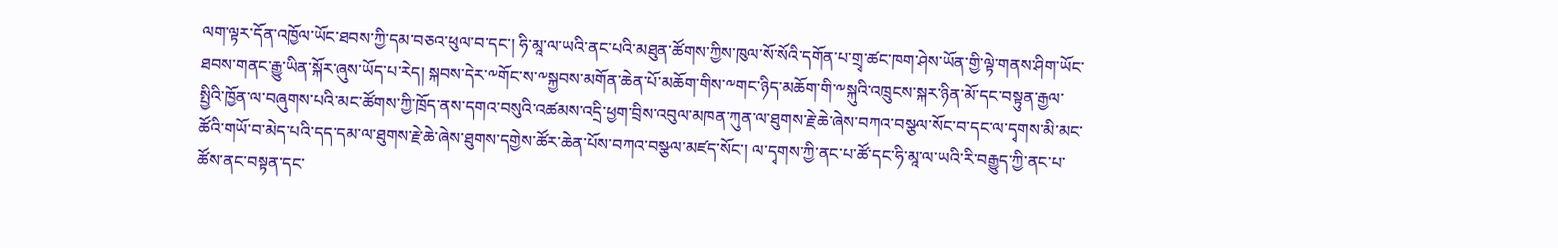ལག་ལྟར་དོན་འཁྱོལ་ཡོང་ཐབས་ཀྱི་དམ་བཅའ་ཕུལ་བ་དང་། ཧི་མཱ་ལ་ཡའི་ནང་པའི་མཐུན་ཚོགས་ཀྱིས་ཁུལ་སོ་སོའི་དགོན་པ་གྲྭ་ཚང་ཁག་ཤེས་ཡོན་གྱི་ལྟེ་གནས་ཤིག་ཡོང་ཐབས་གནང་རྒྱུ་ཡིན་སྐོར་ཞུས་ཡོད་པ་རེད། སྐབས་དེར་༸གོང་ས་༸སྐྱབས་མགོན་ཆེན་པོ་མཆོག་གིས་༸གང་ཉིད་མཆོག་གི་༸སྐུའི་འཁྲུངས་སྐར་ཉིན་མོ་དང་བསྟུན་རྒྱལ་སྤྱིའི་ཁྱོན་ལ་བཞུགས་པའི་མང་ཚོགས་ཀྱི་ཁྲོད་ནས་དགའ་བསུའི་འཚམས་འདྲི་ཕྱག་བྲིས་འབུལ་མཁན་ཀུན་ལ་ཐུགས་རྗེ་ཆེ་ཞེས་བཀའ་བསྩལ་སོང་བ་དང་ལ་དྭགས་མི་མང་ཚོའི་གཡོ་བ་མེད་པའི་དད་དམ་ལ་ཐུགས་རྗེ་ཆེ་ཞེས་ཐུགས་དགྱེས་ཚོར་ཆེན་པོས་བཀའ་བསྩལ་མཛད་སོང་། ལ་དྭགས་ཀྱི་ནང་པ་ཚོ་དང་ཧི་མཱ་ལ་ཡའི་རི་བརྒྱུད་ཀྱི་ནང་པ་ཚོས་ནང་བསྟན་དང་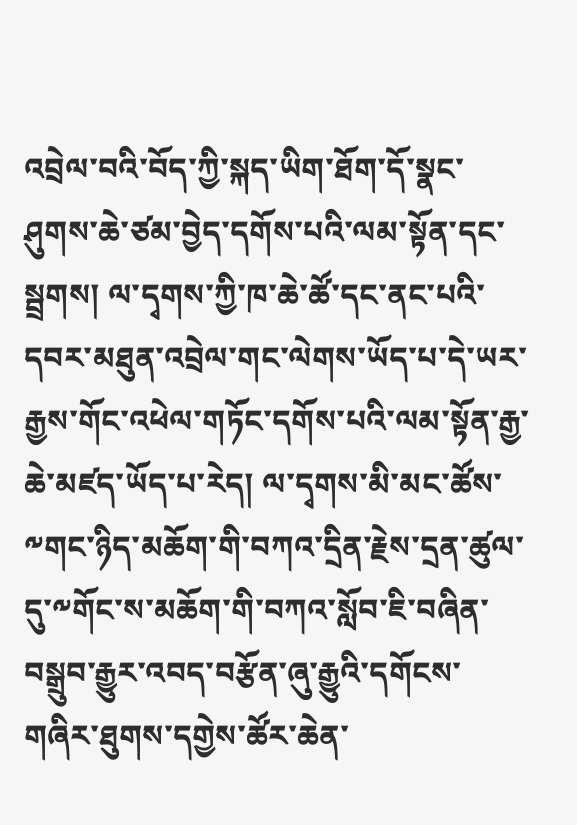འབྲེལ་བའི་བོད་ཀྱི་སྐད་ཡིག་ཐོག་དོ་སྣང་ཤུགས་ཆེ་ཙམ་བྱེད་དགོས་པའི་ལམ་སྟོན་དང་སྦྲགས། ལ་དྭགས་ཀྱི་ཁ་ཆེ་ཚོ་དང་ནང་པའི་དབར་མཐུན་འབྲེལ་གང་ལེགས་ཡོད་པ་དེ་ཡར་རྒྱས་གོང་འཕེལ་གཏོང་དགོས་པའི་ལམ་སྟོན་རྒྱ་ཆེ་མཛད་ཡོད་པ་རེད། ལ་དྭགས་མི་མང་ཚོས་༸གང་ཉིད་མཆོག་གི་བཀའ་དྲིན་རྗེས་དྲན་ཚུལ་དུ་༸གོང་ས་མཆོག་གི་བཀའ་སློབ་ཇི་བཞིན་བསྒྲུབ་རྒྱུར་འབད་བརྩོན་ཞུ་རྒྱུའི་དགོངས་གཞིར་ཐུགས་དགྱེས་ཚོར་ཆེན་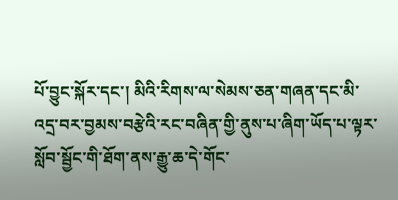པོ་བྱུང་སྐོར་དང་། མིའི་རིགས་ལ་སེམས་ཅན་གཞན་དང་མི་འདྲ་བར་བྱམས་བརྩེའི་རང་བཞིན་གྱི་ནུས་པ་ཞིག་ཡོད་པ་ལྟར་སློབ་སྦྱོང་གི་ཐོག་ནས་རྒྱུ་ཆ་དེ་གོང་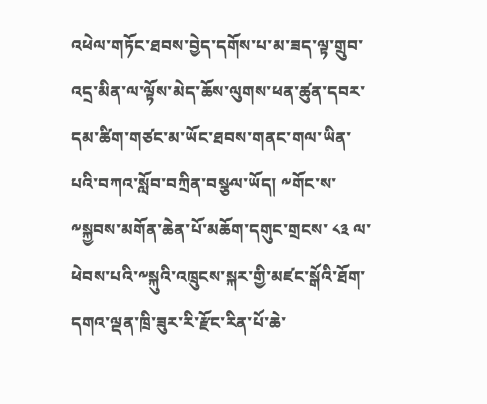འཕེལ་གཏོང་ཐབས་བྱེད་དགོས་པ་མ་ཟད་ལྟ་གྲུབ་འདྲ་མིན་ལ་ལྟོས་མེད་ཆོས་ལུགས་ཕན་ཚུན་དབར་དམ་ཚིག་གཙང་མ་ཡོང་ཐབས་གནང་གལ་ཡིན་པའི་བཀའ་སློབ་བཀྲིན་བསྩལ་ཡོད། ༸གོང་ས་༸སྐྱབས་མགོན་ཆེན་པོ་མཆོག་དགུང་གྲངས་ ༨༣ ལ་ཕེབས་པའི་༸སྐུའི་འཁྲུངས་སྐར་གྱི་མཛང་སྒོའི་ཐོག་དགའ་ལྡན་ཁྲི་ཟུར་རི་རྫོང་རིན་པོ་ཆེ་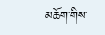མཆོག་གིས་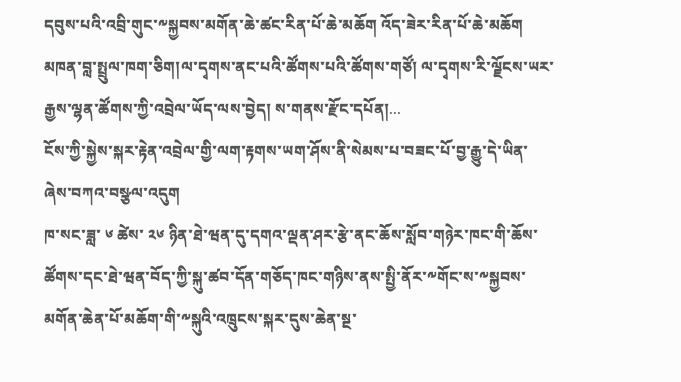དབུས་པའི་འབྲི་གུང་༸སྐྱབས་མགོན་ཆེ་ཚང་རིན་པོ་ཆེ་མཆོག འོད་ཟེར་རིན་པོ་ཆེ་མཆོག མཁན་བླ་སྤྲུལ་ཁག་ཅིག།ལ་དྭགས་ནང་པའི་ཚོགས་པའི་ཚོགས་གཙོ། ལ་དྭགས་རི་ལྗོངས་ཡར་རྒྱས་ལྷན་ཚོགས་ཀྱི་འབྲེལ་ཡོད་ལས་བྱེད། ས་གནས་རྫོང་དཔོན།...
ངོས་ཀྱི་སྐྱེས་སྐར་རྟེན་འབྲེལ་གྱི་ལག་རྟགས་ཡག་ཤོས་ནི་སེམས་པ་བཟང་པོ་བྱ་རྒྱུ་དེ་ཡིན་ཞེས་བཀའ་བསྩལ་འདུག
ཁ་སང་ཟླ་ ༦ ཚེས་ ༢༦ ཉིན་ཐེ་ཝན་དུ་དགའ་ལྡན་ཤར་རྩེ་ནང་ཆོས་སློབ་གཉེར་ཁང་གི་ཆོས་ཚོགས་དང་ཐེ་ཝན་བོད་ཀྱི་སྐུ་ཚབ་དོན་གཅོད་ཁང་གཉིས་ནས་སྤྱི་ནོར་༸གོང་ས་༸སྐྱབས་མགོན་ཆེན་པོ་མཆོག་གི་༸སྐུའི་འཁྲུངས་སྐར་དུས་ཆེན་སྔ་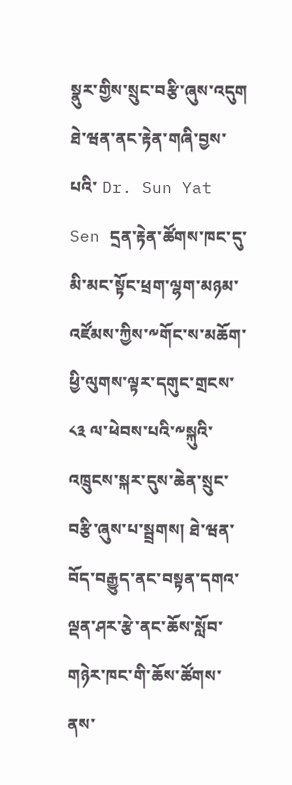སྣུར་གྱིས་སྲུང་བརྩི་ཞུས་འདུག ཐེ་ཝན་ནང་རྟེན་གཞི་བྱས་པའི་ Dr. Sun Yat Sen དྲན་རྟེན་ཚོགས་ཁང་དུ་མི་མང་སྟོང་ཕྲག་ལྷག་མཉམ་འཛོམས་ཀྱིས་༸གོང་ས་མཆོག་ཕྱི་ལུགས་ལྟར་དགུང་གྲངས་ ༨༣ ལ་ཕེབས་པའི་༸སྐུའི་འཁྲུངས་སྐར་དུས་ཆེན་སྲུང་བརྩི་ཞུས་པ་སྦྲགས། ཐེ་ཝན་བོད་བརྒྱུད་ནང་བསྟན་དགའ་ལྡན་ཤར་རྩེ་ནང་ཆོས་སློབ་གཉེར་ཁང་གི་ཆོས་ཚོགས་ནས་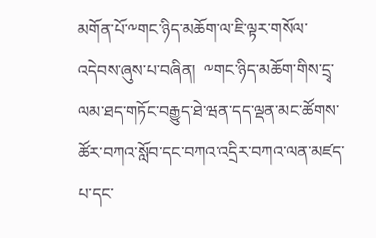མགོན་པོ་༸གང་ཉིད་མཆོག་ལ་ཇི་ལྟར་གསོལ་འདེབས་ཞུས་པ་བཞིན།  ༸གང་ཉིད་མཆོག་གིས་དྲྭ་ལམ་ཐད་གཏོང་བརྒྱུད་ཐེ་ཝན་དད་ལྡན་མང་ཚོགས་ཚོར་བཀའ་སློབ་དང་བཀའ་འདྲིར་བཀའ་ལན་མཛད་པ་དང་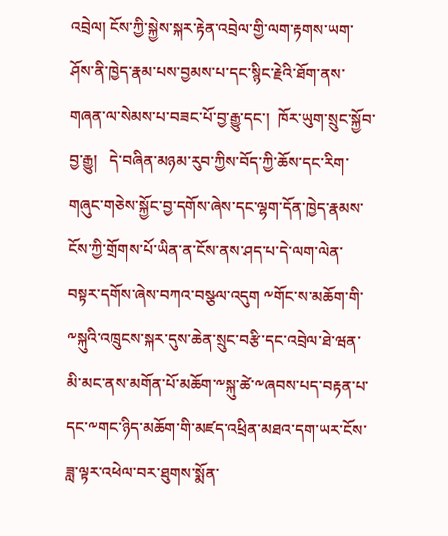འབྲེལ། ངོས་ཀྱི་སྐྱེས་སྐར་རྟེན་འབྲེལ་གྱི་ལག་རྟགས་ཡག་ཤོས་ནི་ཁྱེད་རྣམ་པས་བྱམས་པ་དང་སྙིང་རྗེའི་ཐོག་ནས་གཞན་ལ་སེམས་པ་བཟང་པོ་བྱ་རྒྱུ་དང་།  ཁོར་ཡུག་སྲུང་སྐྱོབ་བྱ་རྒྱུ།   དེ་བཞིན་མཉམ་རུབ་ཀྱིས་བོད་ཀྱི་ཆོས་དང་རིག་གཞུང་གཅེས་སྐྱོང་བྱ་དགོས་ཞེས་དང་ལྷག་དོན་ཁྱེད་རྣམས་ངོས་ཀྱི་གྲོགས་པོ་ཡིན་ན་ངོས་ནས་ཤད་པ་དེ་ལག་ལེན་བསྟར་དགོས་ཞེས་བཀའ་བསྩལ་འདུག ༸གོང་ས་མཆོག་གི་༸སྐུའི་འཁྲུངས་སྐར་དུས་ཆེན་སྲུང་བརྩི་དང་འབྲེལ་ཐེ་ཝན་མི་མང་ནས་མགོན་པོ་མཆོག་༸སྐུ་ཚེ་༸ཞབས་པད་བརྟན་པ་དང་༸གང་ཉིད་མཆོག་གི་མཛད་འཕྲིན་མཐའ་དག་ཡར་ངོས་ཟླ་ལྟར་འཕེལ་བར་ཐུགས་སྨོན་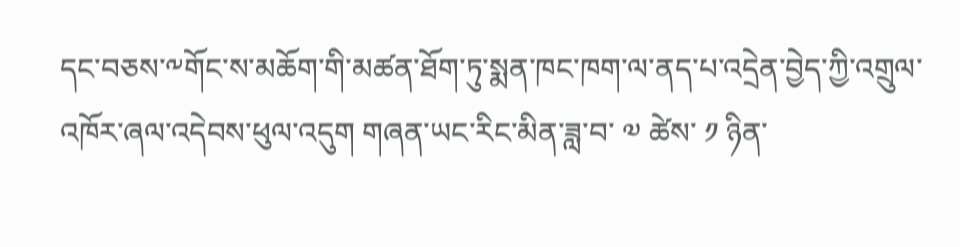དང་བཅས་༸གོང་ས་མཆོག་གི་མཚན་ཐོག་ཏུ་སྨན་ཁང་ཁག་ལ་ནད་པ་འདྲེན་བྱེད་ཀྱི་འགྲུལ་འཁོར་ཞལ་འདེབས་ཕུལ་འདུག གཞན་ཡང་རིང་མིན་ཟླ་བ་ ༧ ཚེས་ ༡ ཉིན་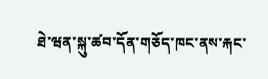ཐེ་ཝན་སྐུ་ཚབ་དོན་གཅོད་ཁང་ནས་རྐང་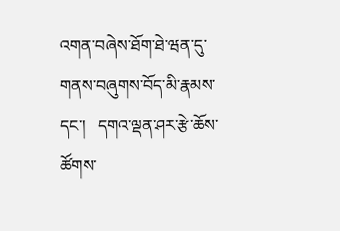འགན་བཞེས་ཐོག་ཐེ་ཝན་དུ་གནས་བཞུགས་བོད་མི་རྣམས་དང་།   དགའ་ལྡན་ཤར་རྩེ་ཆོས་ཚོགས་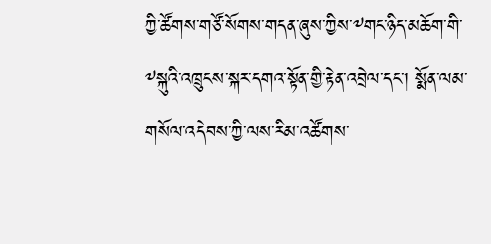ཀྱི་ཚོགས་གཙོ་སོགས་གདན་ཞུས་ཀྱིས་༸གང་ཉིད་མཆོག་གི་༸སྐུའི་འཁྲུངས་སྐར་དགའ་སྟོན་གྱི་རྟེན་འབྲེལ་དང་། སྨོན་ལམ་གསོལ་འདེབས་ཀྱི་ལས་རིམ་འཚོགས་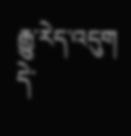རྒྱུ་རེད་འདུག དེ་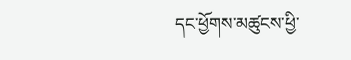དང་ཕྱོགས་མཚུངས་ཕྱི་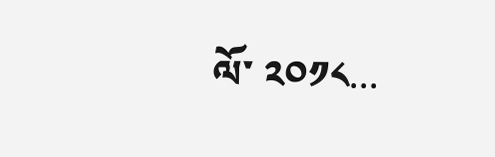ལོ་ ༢༠༡༨...